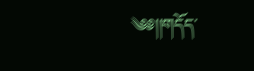༄༅།།གདོད་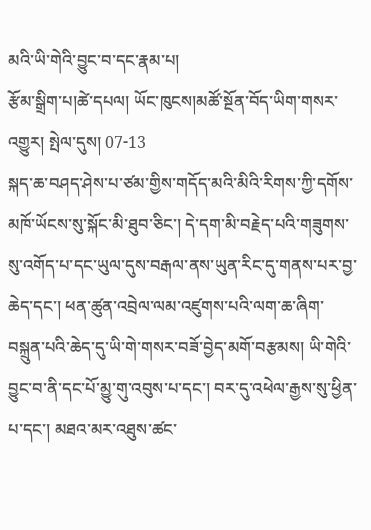མའི་ཡི་གེའི་བྱུང་བ་དང་རྣམ་པ།
རྩོམ་སྒྲིག་པ།ཚེ་དཔལ། ཡོང་ཁུངས།མཚོ་སྔོན་བོད་ཡིག་གསར་འགྱུར། སྤེལ་དུས། 07-13
སྐད་ཆ་བཤད་ཤེས་པ་ཙམ་གྱིས་གདོད་མའི་མིའི་རིགས་ཀྱི་དགོས་མཁོ་ཡོངས་སུ་སྐོང་མི་ཐུབ་ཅིང་། དེ་དག་མི་བརྗེད་པའི་གཟུགས་སུ་འགོད་པ་དང་ཡུལ་དུས་བརྒལ་ནས་ཡུན་རིང་དུ་གནས་པར་བྱ་ཆེད་དང་། ཕན་ཚུན་འབྲེལ་ལམ་འཛུགས་པའི་ལག་ཆ་ཞིག་བསྐྲུན་པའི་ཆེད་དུ་ཡི་གེ་གསར་བཟོ་བྱེད་མགོ་བརྩམས། ཡི་གེའི་བྱུང་བ་ནི་དང་པོ་མྱུ་གུ་འབུས་པ་དང་། བར་དུ་འཕེལ་རྒྱས་སུ་ཕྱིན་པ་དང་། མཐའ་མར་འཐུས་ཚང་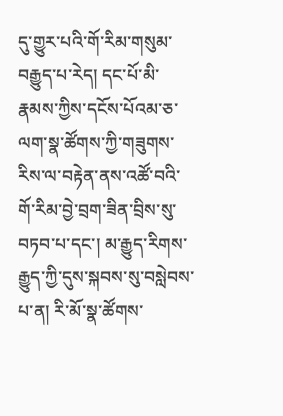དུ་གྱུར་པའི་གོ་རིམ་གསུམ་བརྒྱུད་པ་རེད། དང་པོ་མི་རྣམས་ཀྱིས་དངོས་པོའམ་ཅ་ལག་སྣ་ཚོགས་ཀྱི་གཟུགས་རིས་ལ་བརྟེན་ནས་འཚོ་བའི་གོ་རིམ་བྱེ་བྲག་ཟིན་བྲིས་སུ་བཏབ་པ་དང་། མ་རྒྱུད་རིགས་རྒྱུད་ཀྱི་དུས་སྐབས་སུ་བསླེབས་པ་ན། རི་མོ་སྣ་ཚོགས་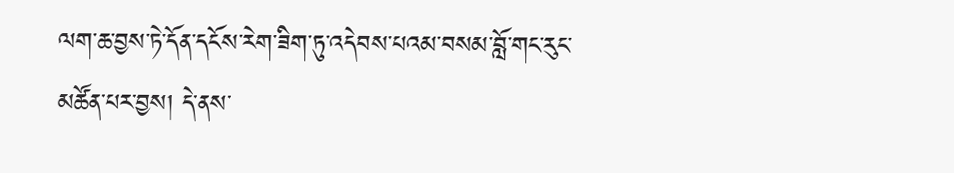ལག་ཆ་བྱས་ཏེ་དོན་དངོས་རེག་ཟིག་ཏུ་འདེབས་པའམ་བསམ་བློ་གང་རུང་མཚོན་པར་བྱས། དེ་ནས་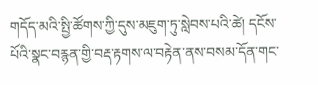གདོད་མའི་སྤྱི་ཚོགས་ཀྱི་དུས་མཇུག་ཏུ་སླེབས་པའི་ཚེ། དངོས་པོའི་སྣང་བརྙན་གྱི་བརྡ་རྟགས་ལ་བརྟེན་ནས་བསམ་དོན་གང་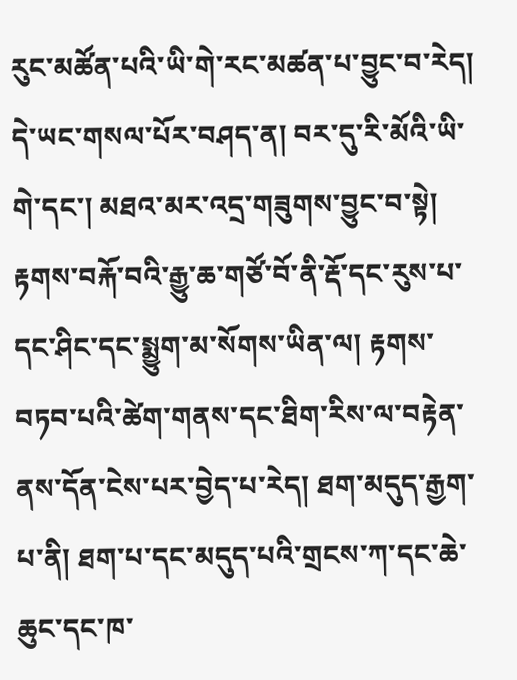རུང་མཚོན་པའི་ཡི་གེ་རང་མཚན་པ་བྱུང་བ་རེད།
དེ་ཡང་གསལ་པོར་བཤད་ན། བར་དུ་རི་མོའི་ཡི་གེ་དང་། མཐའ་མར་འདྲ་གཟུགས་བྱུང་བ་སྟེ། རྟགས་བརྐོ་བའི་རྒྱུ་ཆ་གཙོ་བོ་ནི་རྡོ་དང་རུས་པ་དང་ཤིང་དང་སྨྱུག་མ་སོགས་ཡིན་ལ། རྟགས་བཏབ་པའི་ཚེག་གནས་དང་ཐིག་རིས་ལ་བརྟེན་ནས་དོན་ངེས་པར་བྱེད་པ་རེད། ཐག་མདུད་རྒྱག་པ་ནི། ཐག་པ་དང་མདུད་པའི་གྲངས་ཀ་དང་ཆེ་ཆུང་དང་ཁ་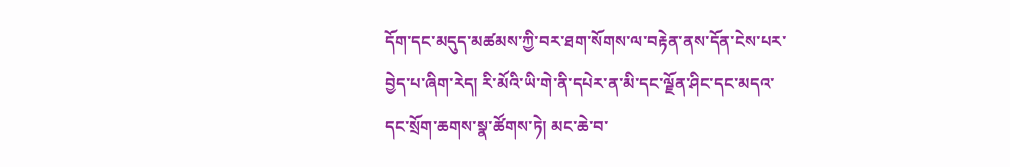དོག་དང་མདུད་མཚམས་ཀྱི་བར་ཐག་སོགས་ལ་བརྟེན་ནས་དོན་ངེས་པར་བྱེད་པ་ཞིག་རེད། རི་མོའི་ཡི་གེ་ནི་དཔེར་ན་མི་དང་ལྗོན་ཤིང་དང་མདའ་དང་སྲོག་ཆགས་སྣ་ཚོགས་ཏེ། མང་ཆེ་བ་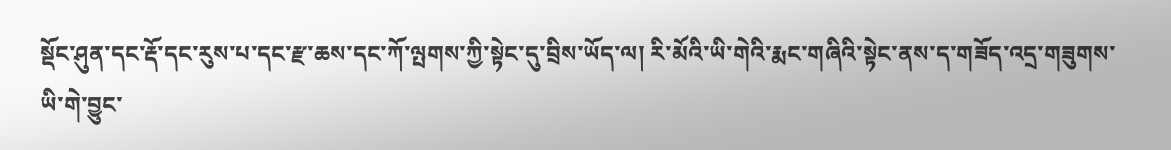སྡོང་ཤུན་དང་རྡོ་དང་རུས་པ་དང་རྫ་ཆས་དང་ཀོ་ལྤགས་ཀྱི་སྟེང་དུ་བྲིས་ཡོད་ལ། རི་མོའི་ཡི་གེའི་རྨང་གཞིའི་སྟེང་ནས་ད་གཟོད་འདྲ་གཟུགས་ཡི་གེ་བྱུང་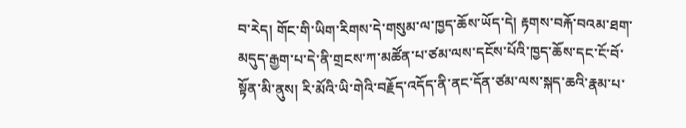བ་རེད། གོང་གི་ཡིག་རིགས་དེ་གསུམ་ལ་ཁྱད་ཆོས་ཡོད་དེ། རྟགས་བརྐོ་བའམ་ཐག་མདུད་རྒྱག་པ་དེ་ནི་གྲངས་ཀ་མཚོན་པ་ཙམ་ལས་དངོས་པོའི་ཁྱད་ཆོས་དང་ངོ་བོ་སྟོན་མི་ནུས། རི་མོའི་ཡི་གེའི་བརྗོད་འདོད་ནི་ནང་དོན་ཙམ་ལས་སྐད་ཆའི་རྣམ་པ་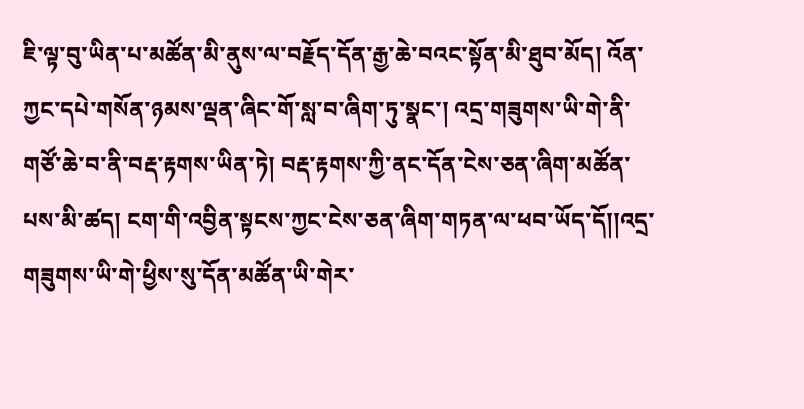ཇི་ལྟ་བུ་ཡིན་པ་མཚོན་མི་ནུས་ལ་བརྗོད་དོན་རྒྱ་ཆེ་བའང་སྟོན་མི་ཐུབ་མོད། འོན་ཀྱང་དཔེ་གསོན་ཉམས་ལྡན་ཞིང་གོ་སླ་བ་ཞིག་ཏུ་སྣང་། འདྲ་གཟུགས་ཡི་གེ་ནི་གཙོ་ཆེ་བ་ནི་བརྡ་རྟགས་ཡིན་ཏེ། བརྡ་རྟགས་ཀྱི་ནང་དོན་ངེས་ཅན་ཞིག་མཚོན་པས་མི་ཚད། ངག་གི་འབྱིན་སྟངས་ཀྱང་ངེས་ཅན་ཞིག་གཏན་ལ་ཕབ་ཡོད་དོ།།འདྲ་གཟུགས་ཡི་གེ་ཕྱིས་སུ་དོན་མཚོན་ཡི་གེར་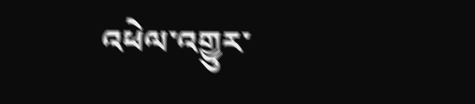འཕེལ་འགྱུར་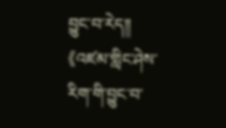བྱུང་བ་རེད།།
《འཛམ་གླིང་ཤེས་རིག་གི་བྱུང་བ་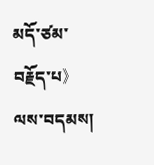མདོ་ཙམ་བརྗོད་པ》ལས་བདམས།